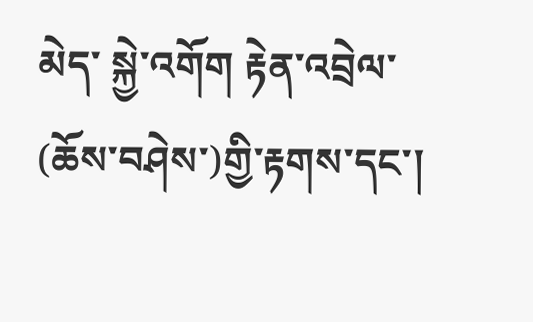མེད་ སྐྱེ་འགོག རྟེན་འབྲེལ་ (ཆོས་བཤེས་)གྱི་རྟགས་དང་།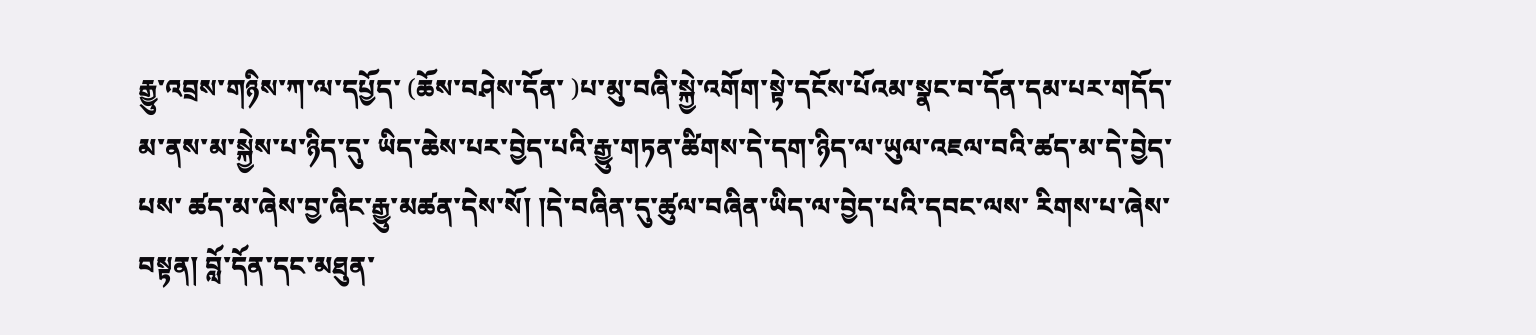རྒྱུ་འབྲས་གཉིས་ཀ་ལ་དཔྱོད་ (ཆོས་བཤེས་དོན་ )པ་མུ་བཞི་སྐྱེ་འགོག་སྟེ་དངོས་པོའམ་སྣང་བ་དོན་དམ་པར་གདོད་མ་ནས་མ་སྐྱེས་པ་ཉིད་དུ་ ཡིད་ཆེས་པར་བྱེད་པའི་རྒྱུ་གཏན་ཚིགས་དེ་དག་ཉིད་ལ་ཡུལ་འཇལ་བའི་ཚད་མ་དེ་བྱེད་པས་ ཚད་མ་ཞེས་བྱ་ཞིང་རྒྱུ་མཚན་དེས་སོ། །དེ་བཞིན་དུ་ཚུལ་བཞིན་ཡིད་ལ་བྱེད་པའི་དབང་ལས་ རིགས་པ་ཞེས་བསྟན། བློ་དོན་དང་མཐུན་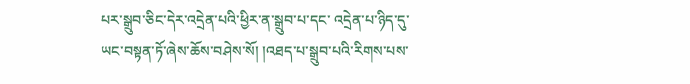པར་སྒྲུབ་ཅིང་དེར་འདྲེན་པའི་ཕྱིར་ན་སྒྲུབ་པ་དང་ འདྲེན་པ་ཉིད་དུ་ཡང་བསྟན་ཏོ་ཞེས་ཆོས་བཤེས་སོ། །འཐད་པ་སྒྲུབ་པའི་རིགས་པས་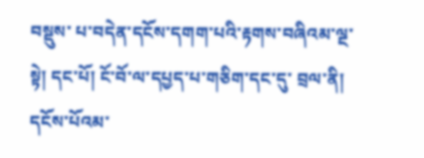བསྡུས་ པ་བདེན་དངོས་དགག་པའི་རྟགས་བཞིའམ་ལྔ་སྟེ། དང་པོ། ངོ་བོ་ལ་དཔྱད་པ་གཅིག་དང་དུ་ བྲལ་ནི། དངོས་པོའམ་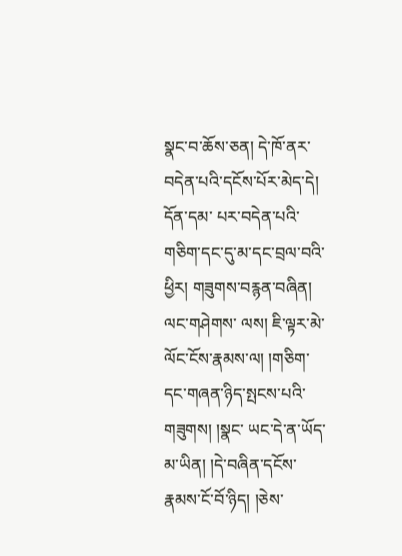སྣང་བ་ཆོས་ཅན། དེ་ཁོ་ནར་བདེན་པའི་དངོས་པོར་མེད་དེ། དོན་དམ་ པར་བདེན་པའི་གཅིག་དང་དུ་མ་དང་བྲལ་བའི་ཕྱིར། གཟུགས་བརྙན་བཞིན། ལང་གཤེགས་ ལས། ཇི་ལྟར་མེ་ལོང་ངོས་རྣམས་ལ། །གཅིག་དང་གཞན་ཉིད་སྤངས་པའི་གཟུགས། །སྣང་ ཡང་དེ་ན་ཡོད་མ་ཡིན། །དེ་བཞིན་དངོས་རྣམས་ངོ་བོ་ཉིད། །ཅེས་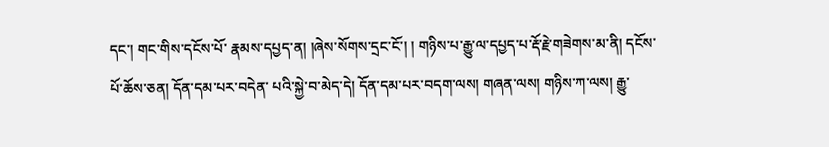དང་། གང་གིས་དངོས་པོ་ རྣམས་དཔྱད་ན། །ཞེས་སོགས་དྲང་ངོ་། ། གཉིས་པ་རྒྱུ་ལ་དཔྱད་པ་རྡོ་རྗེ་གཟེགས་མ་ནི། དངོས་པོ་ཆོས་ཅན། དོན་དམ་པར་བདེན་ པའི་སྐྱེ་བ་མེད་དེ། དོན་དམ་པར་བདག་ལས། གཞན་ལས། གཉིས་ཀ་ལས། རྒྱུ་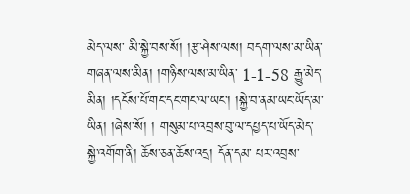མེད་ལས་ མི་སྐྱེ་བས་སོ། །རྩ་ཤེས་ལས། བདག་ལས་མ་ཡིན་གཞན་ལས་མིན། །གཉིས་ལས་མ་ཡིན་ 1-1-58 རྒྱུ་མེད་མིན། །དངོས་པོ་གང་དང་གང་ལ་ཡང་། །སྐྱེ་བ་ནམ་ཡང་ཡོད་མ་ཡིན། །ཞེས་སོ། ། གསུམ་པ་འབྲས་བུ་ལ་དཔྱད་པ་ཡོད་མེད་སྐྱེ་འགོག་ནི། ཆོས་ཅན་ཆོས་འདྲ། དོན་དམ་ པར་འབྲས་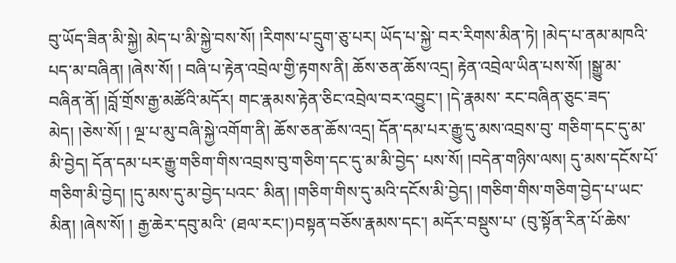བུ་ཡོད་ཟིན་མི་སྐྱེ། མེད་པ་མི་སྐྱེ་བས་སོ། །རིགས་པ་དྲུག་ཅུ་པར། ཡོད་པ་སྐྱེ་ བར་རིགས་མིན་ཏེ། །མེད་པ་ནམ་མཁའི་པད་མ་བཞིན། །ཞེས་སོ། ། བཞི་པ་རྟེན་འབྲེལ་གྱི་རྟགས་ནི། ཆོས་ཅན་ཆོས་འདྲ། རྟེན་འབྲེལ་ཡིན་པས་སོ། །སྒྱུ་མ་ བཞིན་ནོ། །བློ་གྲོས་རྒྱ་མཚོའི་མདོར། གང་རྣམས་རྟེན་ཅིང་འབྲེལ་བར་འབྱུང་། །དེ་རྣམས་ རང་བཞིན་ཅུང་ཟད་མེད། །ཅེས་སོ། ། ལྔ་པ་མུ་བཞི་སྐྱེ་འགོག་ནི། ཆོས་ཅན་ཆོས་འདྲ། དོན་དམ་པར་རྒྱུ་དུ་མས་འབྲས་བུ་ གཅིག་དང་དུ་མ་མི་བྱེད། དོན་དམ་པར་རྒྱུ་གཅིག་གིས་འབྲས་བུ་གཅིག་དང་དུ་མ་མི་བྱེད་ པས་སོ། །བདེན་གཉིས་ལས། དུ་མས་དངོས་པོ་གཅིག་མི་བྱེད། །དུ་མས་དུ་མ་བྱེད་པའང་ མིན། །གཅིག་གིས་དུ་མའི་དངོས་མི་བྱེད། །གཅིག་གིས་གཅིག་བྱེད་པ་ཡང་མིན། །ཞེས་སོ། ། རྒྱ་ཆེར་དབུ་མའི་ (ཐལ་རང་།)བསྟན་བཅོས་རྣམས་དང་། མདོར་བསྡུས་པ་ (བུ་སྟོན་རིན་པོ་ཆེས་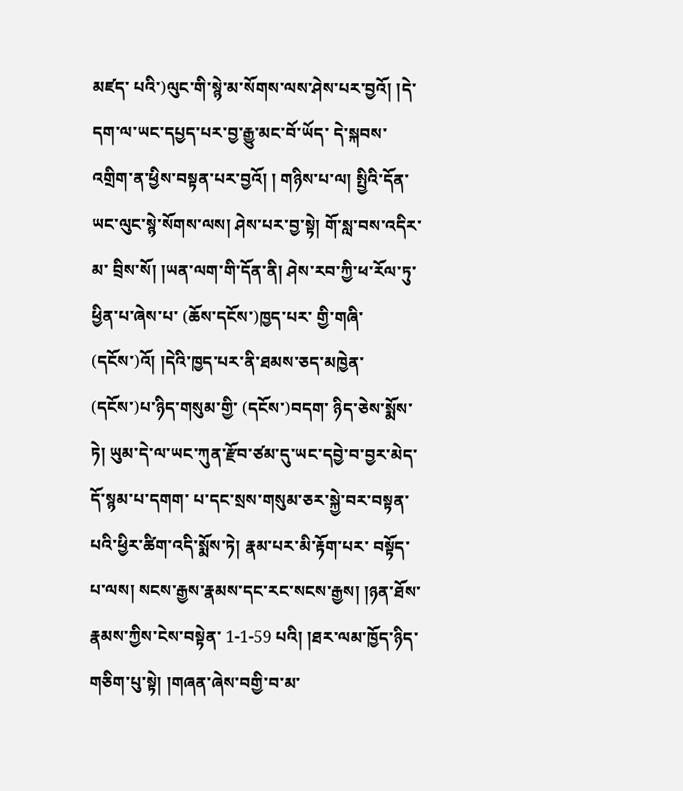མཛད་ པའི་)ལུང་གི་སྙེ་མ་སོགས་ལས་ཤེས་པར་བྱའོ། །དེ་དག་ལ་ཡང་དཔྱད་པར་བྱ་རྒྱུ་མང་བོ་ཡོད་ དེ་སྐབས་འགྲིག་ན་ཕྱིས་བསྟན་པར་བྱའོ། ། གཉིས་པ་ལ། སྤྱིའི་དོན་ཡང་ལུང་སྙེ་སོགས་ལས། ཤེས་པར་བྱ་སྟེ། གོ་སླ་བས་འདིར་མ་ བྲིས་སོ། །ཡན་ལག་གི་དོན་ནི། ཤེས་རབ་ཀྱི་ཕ་རོལ་ཏུ་ཕྱིན་པ་ཞེས་པ་ (ཆོས་དངོས་)ཁྱད་པར་ གྱི་གཞི་ (དངོས་)འོ། །དེའི་ཁྱད་པར་ནི་ཐམས་ཅད་མཁྱེན་ (དངོས་)པ་ཉིད་གསུམ་གྱི་ (དངོས་)བདག་ ཉིད་ཅེས་སྨོས་ཏེ། ཡུམ་དེ་ལ་ཡང་ཀུན་རྫོབ་ཙམ་དུ་ཡང་དབྱེ་བ་བྱར་མེད་དོ་སྙམ་པ་དགག་ པ་དང་སྲས་གསུམ་ཅར་སྐྱེ་བར་བསྟན་པའི་ཕྱིར་ཚིག་འདི་སྨོས་ཏེ། རྣམ་པར་མི་རྟོག་པར་ བསྟོད་པ་ལས། སངས་རྒྱས་རྣམས་དང་རང་སངས་རྒྱས། །ཉན་ཐོས་རྣམས་ཀྱིས་ངེས་བསྟེན་ 1-1-59 པའི། །ཐར་ལམ་ཁྱོད་ཉིད་གཅིག་པུ་སྟེ། །གཞན་ཞེས་བགྱི་བ་མ་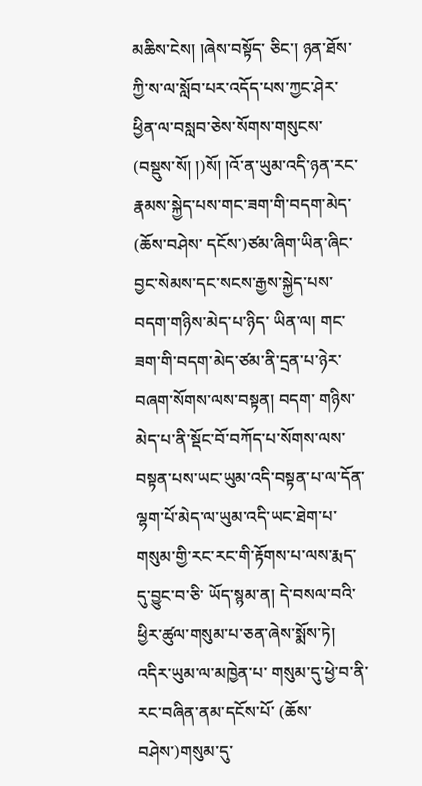མཆིས་ངེས། །ཞེས་བསྟོད་ ཅིང་། ཉན་ཐོས་ཀྱི་ས་ལ་སློབ་པར་འདོད་པས་ཀྱང་ཤེར་ཕྱིན་ལ་བསླབ་ཅེས་སོགས་གསུངས་ (བསྡུས་སོ། །)སོ། །འོ་ན་ཡུམ་འདི་ཉན་རང་རྣམས་སྐྱེད་པས་གང་ཟག་གི་བདག་མེད་ (ཆོས་བཤེས་ དངོས་)ཙམ་ཞིག་ཡིན་ཞིང་བྱང་སེམས་དང་སངས་རྒྱས་སྐྱེད་པས་བདག་གཉིས་མེད་པ་ཉིད་ ཡིན་ལ། གང་ཟག་གི་བདག་མེད་ཙམ་ནི་དྲན་པ་ཉེར་བཞག་སོགས་ལས་བསྟན། བདག་ གཉིས་མེད་པ་ནི་སྡོང་བོ་བཀོད་པ་སོགས་ལས་བསྟན་པས་ཡང་ཡུམ་འདི་བསྟན་པ་ལ་དོན་ ལྷག་པོ་མེད་ལ་ཡུམ་འདི་ཡང་ཐེག་པ་གསུམ་གྱི་རང་རང་གི་རྟོགས་པ་ལས་རྨད་དུ་བྱུང་བ་ཅི་ ཡོད་སྙམ་ན། དེ་བསལ་བའི་ཕྱིར་ཚུལ་གསུམ་པ་ཅན་ཞེས་སྨོས་ཏེ། འདིར་ཡུམ་ལ་མཁྱེན་པ་ གསུམ་དུ་ཕྱེ་བ་ནི་རང་བཞིན་ནམ་དངོས་པོ་ (ཆོས་བཤེས་)གསུམ་དུ་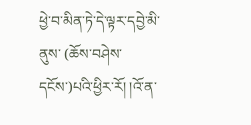ཕྱེ་བ་མིན་ཏེ་དེ་ལྟར་དབྱེ་མི་ ནུས་ (ཆོས་བཤེས་དངོས་)པའི་ཕྱིར་རོ། །འོ་ན་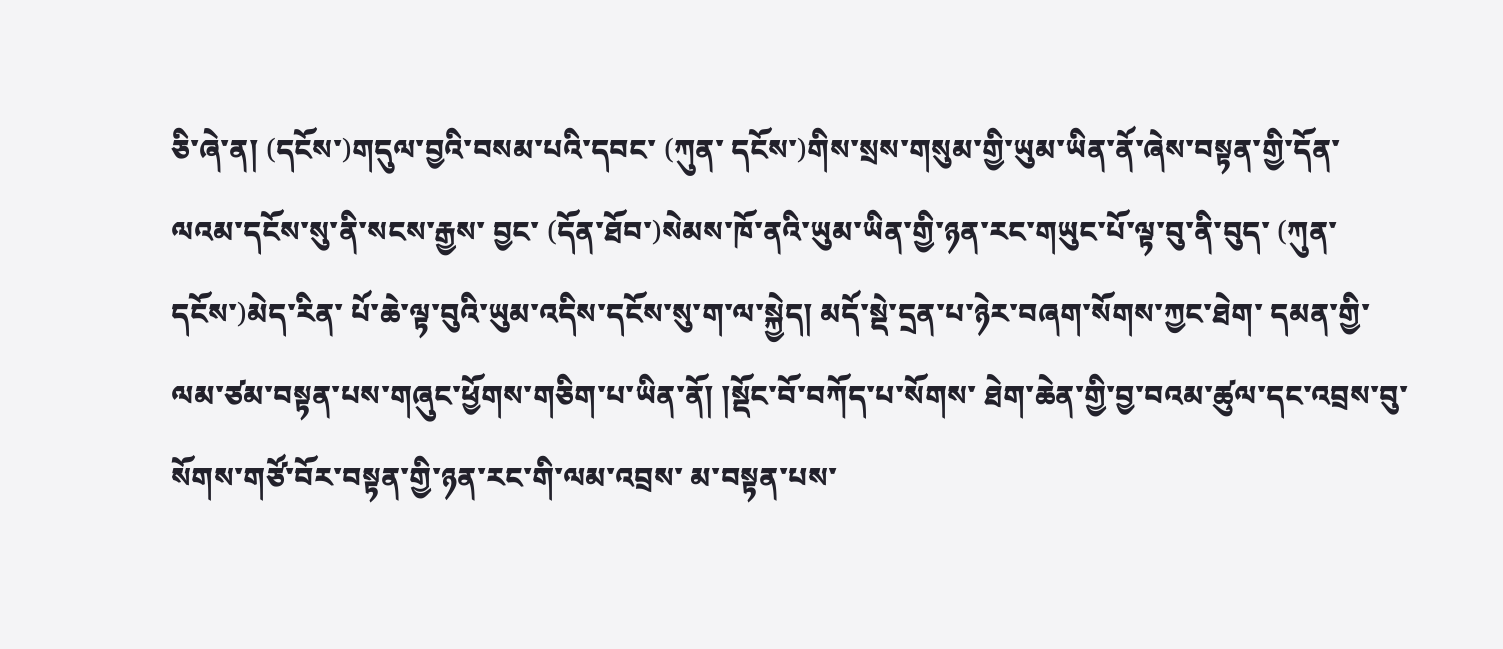ཅི་ཞེ་ན། (དངོས་)གདུལ་བྱའི་བསམ་པའི་དབང་ (ཀུན་ དངོས་)གིས་སྲས་གསུམ་གྱི་ཡུམ་ཡིན་ནོ་ཞེས་བསྟན་གྱི་དོན་ལའམ་དངོས་སུ་ནི་སངས་རྒྱས་ བྱང་ (དོན་ཐོབ་)སེམས་ཁོ་ནའི་ཡུམ་ཡིན་གྱི་ཉན་རང་གཡུང་པོ་ལྟ་བུ་ནི་བུད་ (ཀུན་དངོས་)མེད་རིན་ པོ་ཆེ་ལྟ་བུའི་ཡུམ་འདིས་དངོས་སུ་ག་ལ་སྐྱེད། མདོ་སྡེ་དྲན་པ་ཉེར་བཞག་སོགས་ཀྱང་ཐེག་ དམན་གྱི་ལམ་ཙམ་བསྟན་པས་གཞུང་ཕྱོགས་གཅིག་པ་ཡིན་ནོ། །སྡོང་བོ་བཀོད་པ་སོགས་ ཐེག་ཆེན་གྱི་བྱ་བའམ་ཚུལ་དང་འབྲས་བུ་སོགས་གཙོ་བོར་བསྟན་གྱི་ཉན་རང་གི་ལམ་འབྲས་ མ་བསྟན་པས་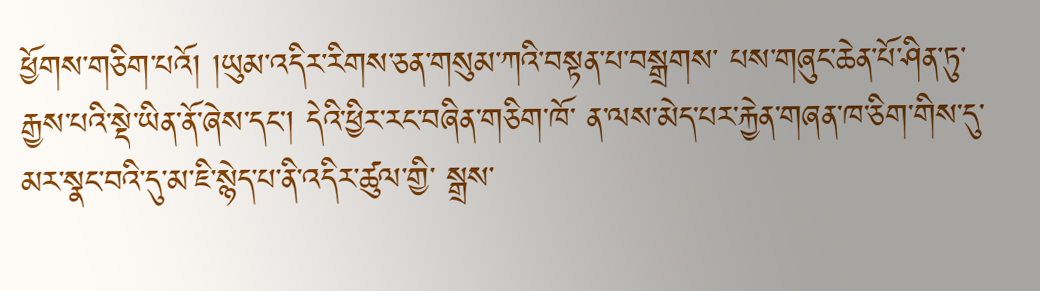ཕྱོགས་གཅིག་པའོ། །ཡུམ་འདིར་རིགས་ཅན་གསུམ་ཀའི་བསྟན་པ་བསྒྲགས་ པས་གཞུང་ཆེན་པོ་ཤིན་ཏུ་རྒྱས་པའི་སྡེ་ཡིན་ནོ་ཞེས་དང་། དེའི་ཕྱིར་རང་བཞིན་གཅིག་ཁོ་ ན་ལས་མེད་པར་རྐྱེན་གཞན་ཁ་ཅིག་གིས་དུ་མར་སྣང་བའི་དུ་མ་ཇི་སྙེད་པ་ནི་འདིར་ཚུལ་གྱི་ སྒྲས་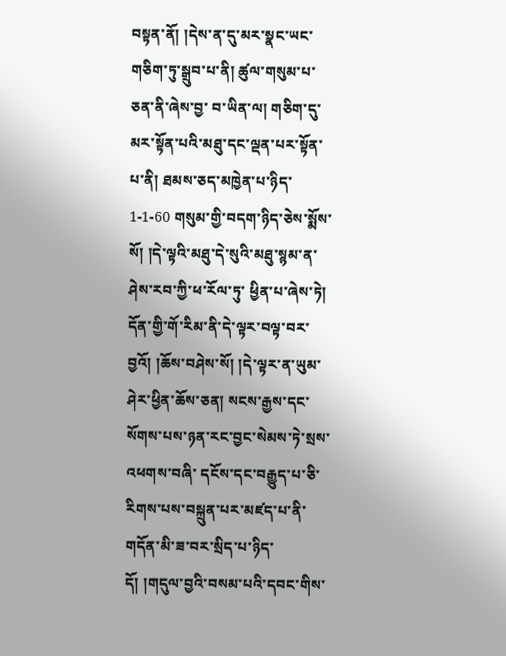བསྟན་ནོ། །དེས་ན་དུ་མར་སྣང་ཡང་གཅིག་ཏུ་སྒྲུབ་པ་ནི། ཚུལ་གསུམ་པ་ཅན་ནི་ཞེས་བྱ་ བ་ཡིན་ལ། གཅིག་དུ་མར་སྟོན་པའི་མཐུ་དང་ལྡན་པར་སྟོན་པ་ནི། ཐམས་ཅད་མཁྱེན་པ་ཉིད་ 1-1-60 གསུམ་གྱི་བདག་ཉིད་ཅེས་སྨོས་སོ། །དེ་ལྟའི་མཐུ་དེ་སུའི་མཐུ་སྙམ་ན་ཤེས་རབ་ཀྱི་ཕ་རོལ་ཏུ་ ཕྱིན་པ་ཞེས་ཏེ། དོན་གྱི་གོ་རིམ་ནི་དེ་ལྟར་བལྟ་བར་བྱའོ། །ཆོས་བཤེས་སོ། །དེ་ལྟར་ན་ཡུམ་ ཤེར་ཕྱིན་ཆོས་ཅན། སངས་རྒྱས་དང་སོགས་པས་ཉན་རང་བྱང་སེམས་ཏེ་སྲས་འཕགས་བཞི་ དངོས་དང་བརྒྱུད་པ་ཅི་རིགས་པས་བསྐྲུན་པར་མཛད་པ་ནི་གདོན་མི་ཟ་བར་སྲིད་པ་ཉིད་ དོ། །གདུལ་བྱའི་བསམ་པའི་དབང་གིས་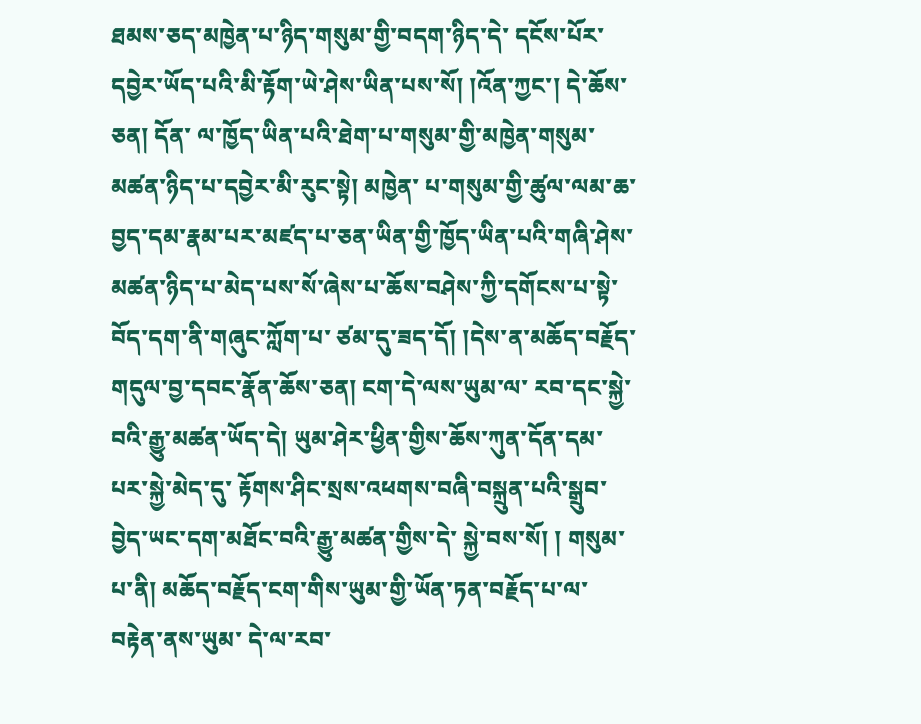ཐམས་ཅད་མཁྱེན་པ་ཉིད་གསུམ་གྱི་བདག་ཉིད་དེ་ དངོས་པོར་དབྱེར་ཡོད་པའི་མི་རྟོག་ཡེ་ཤེས་ཡིན་པས་སོ། །འོན་ཀྱང་། དེ་ཆོས་ཅན། དོན་ ལ་ཁྱོད་ཡིན་པའི་ཐེག་པ་གསུམ་གྱི་མཁྱེན་གསུམ་མཚན་ཉིད་པ་དབྱེར་མི་རུང་སྟེ། མཁྱེན་ པ་གསུམ་གྱི་ཚུལ་ལམ་ཆ་བྱད་དམ་རྣམ་པར་མཛད་པ་ཅན་ཡིན་གྱི་ཁྱོད་ཡིན་པའི་གཞི་ཤེས་ མཚན་ཉིད་པ་མེད་པས་སོ་ཞེས་པ་ཆོས་བཤེས་ཀྱི་དགོངས་པ་སྟེ་བོད་དག་ནི་གཞུང་ཀློག་པ་ ཙམ་དུ་ཟད་དོ། །དེས་ན་མཆོད་བརྗོད་གདུལ་བྱ་དབང་རྣོན་ཆོས་ཅན། ངག་དེ་ལས་ཡུམ་ལ་ རབ་དང་སྐྱེ་བའི་རྒྱུ་མཚན་ཡོད་དེ། ཡུམ་ཤེར་ཕྱིན་གྱིས་ཆོས་ཀུན་དོན་དམ་པར་སྐྱེ་མེད་དུ་ རྟོགས་ཤིང་སྲས་འཕགས་བཞི་བསྐྲུན་པའི་སྒྲུབ་བྱེད་ཡང་དག་མཐོང་བའི་རྒྱུ་མཚན་གྱིས་དེ་ སྐྱེ་བས་སོ། ། གསུམ་པ་ནི། མཆོད་བརྗོད་ངག་གིས་ཡུམ་གྱི་ཡོན་ཏན་བརྗོད་པ་ལ་བརྟེན་ནས་ཡུམ་ དེ་ལ་རབ་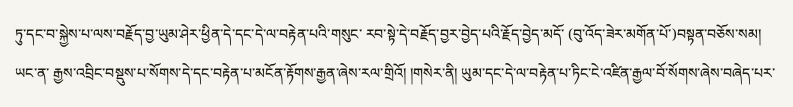ཏུ་དང་བ་སྐྱེས་པ་ལས་བརྗོད་བྱ་ཡུམ་ཤེར་ཕྱིན་དེ་དང་དེ་ལ་བརྟེན་པའི་གསུང་ རབ་སྟེ་དེ་བརྗོད་བྱར་བྱེད་པའི་རྗོད་བྱེད་མདོ་ (བུ་འོད་ཟེར་མགོན་པོ་)བསྟན་བཅོས་སམ། ཡང་ན་ རྒྱས་འབྲིང་བསྡུས་པ་སོགས་དེ་དང་བརྟེན་པ་མངོན་རྟོགས་རྒྱན་ཞེས་རལ་གྲིའོ། །གསེར་ནི། ཡུམ་དང་དེ་ལ་བརྟེན་པ་ཏིང་ངེ་འཛིན་རྒྱལ་བོ་སོགས་ཞེས་བཞེད་པར་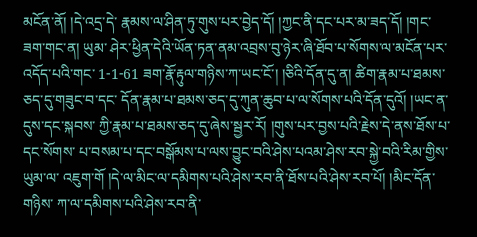མངོན་ནོ། །དེ་འདྲ་དེ་ རྣམས་ལ་ཤིན་ཏུ་གུས་པར་བྱེད་དོ། །ཀྱང་ནི་དང་པར་མ་ཟད་དོ། །གང་ཟག་གང་ན། ཡུམ་ ཤེར་ཕྱིན་དེའི་ཡོན་ཏན་ནམ་འབྲས་བུ་ཉེར་ཞི་ཐོབ་པ་སོགས་ལ་མངོན་པར་འདོད་པའི་གང་ 1-1-61 ཟག་རྣོ་རྟུལ་གཉིས་ཀ་ཡང་ངོ་། །ཅིའི་དོན་དུ་ན། ཚིག་རྣམ་པ་ཐམས་ཅད་དུ་གཟུང་བ་དང་ དོན་རྣམ་པ་ཐམས་ཅད་དུ་ཀུན་ཆུབ་པ་ལ་སོགས་པའི་དོན་དུའོ། །ཡང་ན་དུས་དང་སྐབས་ ཀྱི་རྣམ་པ་ཐམས་ཅད་དུ་ཞེས་སྦྱར་རོ། །གུས་པར་བྱས་པའི་རྗེས་དེ་ནས་ཐོས་པ་དང་སོགས་ པ་བསམ་པ་དང་བསྒོམས་པ་ལས་བྱུང་བའི་ཤེས་པའམ་ཤེས་རབ་སྐྱེ་བའི་རིམ་གྱིས་ཡུམ་ལ་ འཇུག་གོ །དེ་ལ་མིང་ལ་དམིགས་པའི་ཤེས་རབ་ནི་ཐོས་པའི་ཤེས་རབ་པོ། །མིང་དོན་གཉིས་ ཀ་ལ་དམིགས་པའི་ཤེས་རབ་ནི་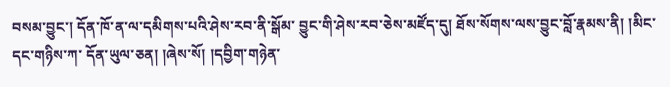བསམ་བྱུང་། དོན་ཁོ་ན་ལ་དམིགས་པའི་ཤེས་རབ་ནི་སྒོམ་ བྱུང་གི་ཤེས་རབ་ཅེས་མཛོད་དུ། ཐོས་སོགས་ལས་བྱུང་བློ་རྣམས་ནི། །མིང་དང་གཉིས་ཀ་ དོན་ཡུལ་ཅན། །ཞེས་སོ། །དབྱིག་གཉེན་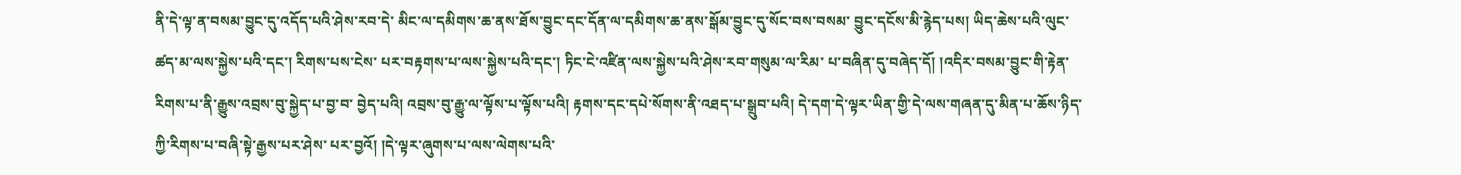ནི་དེ་ལྟ་ན་བསམ་བྱུང་དུ་འདོད་པའི་ཤེས་རབ་དེ་ མིང་ལ་དམིགས་ཆ་ནས་ཐོས་བྱུང་དང་དོན་ལ་དམིགས་ཆ་ནས་སྒོམ་བྱུང་དུ་སོང་བས་བསམ་ བྱུང་དངོས་མི་རྙེད་པས། ཡིད་ཆེས་པའི་ལུང་ཚད་མ་ལས་སྐྱེས་པའི་དང་། རིགས་པས་ངེས་ པར་བརྟགས་པ་ལས་སྐྱེས་པའི་དང་། ཏིང་ངེ་འཛིན་ལས་སྐྱེས་པའི་ཤེས་རབ་གསུམ་ལ་རིམ་ པ་བཞིན་དུ་བཞེད་དོ། །འདིར་བསམ་བྱུང་གི་རྟེན་རིགས་པ་ནི་རྒྱུས་འབྲས་བུ་སྐྱེད་པ་བྱ་བ་ བྱེད་པའི། འབྲས་བུ་རྒྱུ་ལ་ལྟོས་པ་ལྟོས་པའི། རྟགས་དང་དཔེ་སོགས་ནི་འཐད་པ་སྒྲུབ་པའི། དེ་དག་དེ་ལྟར་ཡིན་གྱི་དེ་ལས་གཞན་དུ་མིན་པ་ཆོས་ཉིད་ཀྱི་རིགས་པ་བཞི་སྟེ་རྒྱས་པར་ཤེས་ པར་བྱའོ། །དེ་ལྟར་ཞུགས་པ་ལས་ལེགས་པའི་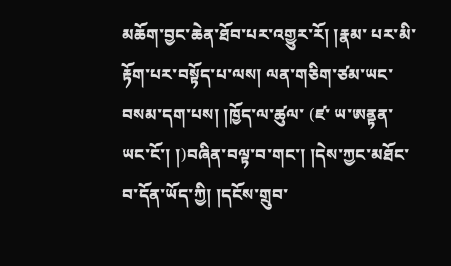མཆོག་བྱང་ཆེན་ཐོབ་པར་འགྱུར་རོ། །རྣམ་ པར་མི་རྟོག་པར་བསྟོད་པ་ལས། ལན་གཅིག་ཙམ་ཡང་བསམ་དག་པས། །ཁྱོད་ལ་ཚུལ་ (ཛ་ ཡ་ཨནྟན་ཡང་ངོ་། །)བཞིན་བལྟ་བ་གང་། །དེས་ཀྱང་མཐོང་བ་དོན་ཡོད་ཀྱི། །དངོས་གྲུབ་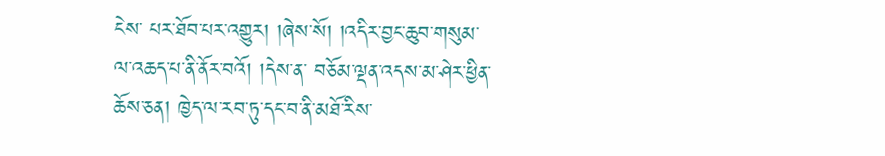ངེས་ པར་ཐོབ་པར་འགྱུར། །ཞེས་སོ། །འདིར་བྱང་ཆུབ་གསུམ་ལ་འཆད་པ་ནི་ནོར་བའོ། །དེས་ན་ བཅོམ་ལྡན་འདས་མ་ཤེར་ཕྱིན་ཆོས་ཅན། ཁྱེད་ལ་རབ་ཏུ་དང་བ་ནི་མཐོ་རིས་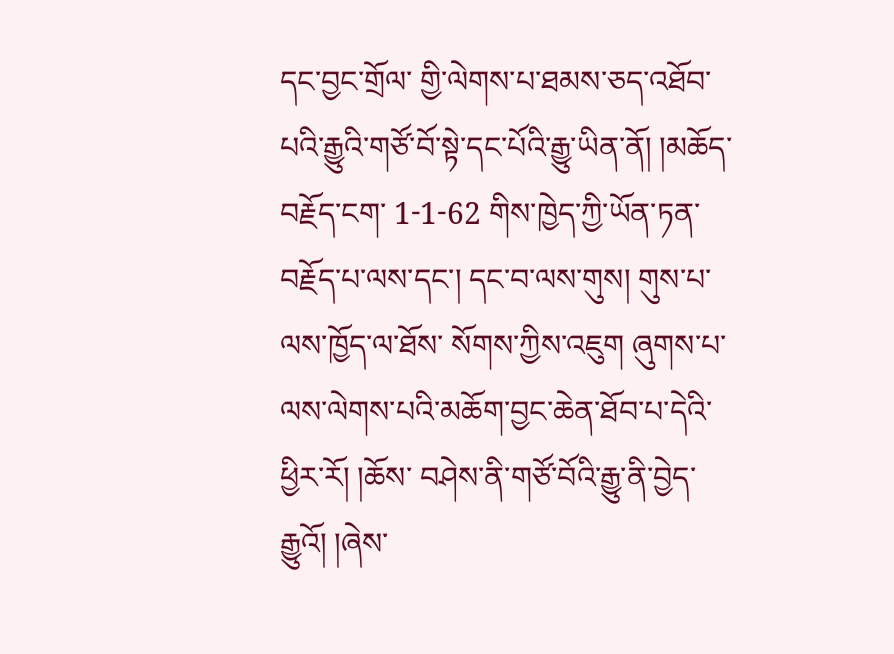དང་བྱང་གྲོལ་ གྱི་ལེགས་པ་ཐམས་ཅད་འཐོབ་པའི་རྒྱུའི་གཙོ་བོ་སྟེ་དང་པོའི་རྒྱུ་ཡིན་ནོ། །མཆོད་བརྗོད་ངག་ 1-1-62 གིས་ཁྱེད་ཀྱི་ཡོན་ཏན་བརྗོད་པ་ལས་དང་། དང་བ་ལས་གུས། གུས་པ་ལས་ཁྱོད་ལ་ཐོས་ སོགས་ཀྱིས་འཇུག ཞུགས་པ་ལས་ལེགས་པའི་མཆོག་བྱང་ཆེན་ཐོབ་པ་དེའི་ཕྱིར་རོ། །ཆོས་ བཤེས་ནི་གཙོ་བོའི་རྒྱུ་ནི་བྱེད་རྒྱུའོ། །ཞེས་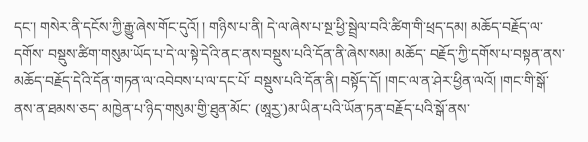དང་། གསེར་ནི་དངོས་ཀྱི་རྒྱུ་ཞེས་གོང་དུའོ། ། གཉིས་པ་ནི། དེ་ལ་ཞེས་པ་སྔ་ཕྱི་སྦྲེལ་བའི་ཚིག་གི་ཕྲད་དམ། མཆོད་བརྗོད་ལ་དགོས་ བསྡུས་ཚིག་གསུམ་ཡོད་པ་དེ་ལ་སྟེ་དེའི་ནང་ནས་བསྡུས་པའི་དོན་ནི་ཞེས་སམ། མཆོད་ བརྗོད་ཀྱི་དགོས་པ་བསྟན་ནས་མཆོད་བརྗོད་དེའི་དོན་གཏན་ལ་འབེབས་པ་ལ་དང་པོ་ བསྡུས་པའི་དོན་ནི། བསྟོད་དོ། །གང་ལ་ན་ཤེར་ཕྱིན་ལའོ། །གང་གི་སྒོ་ནས་ན་ཐམས་ཅད་ མཁྱེན་པ་ཉིད་གསུམ་གྱི་ཐུན་མོང་ (ཨཱརྱ་)མ་ཡིན་པའི་ཡོན་ཏན་བརྗོད་པའི་སྒོ་ནས་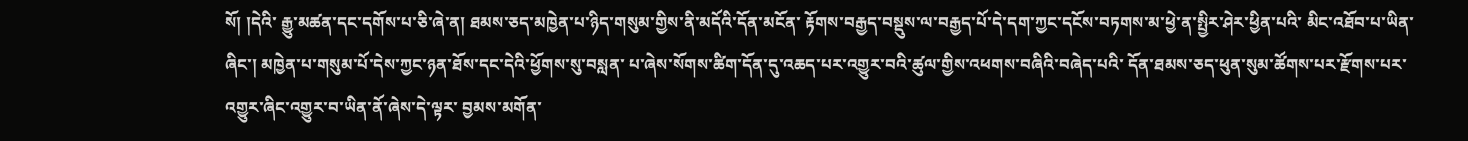སོ། །དེའི་ རྒྱུ་མཚན་དང་དགོས་པ་ཅི་ཞེ་ན། ཐམས་ཅད་མཁྱེན་པ་ཉིད་གསུམ་གྱིས་ནི་མདོའི་དོན་མངོན་ རྟོགས་བརྒྱད་བསྡུས་ལ་བརྒྱད་པོ་དེ་དག་ཀྱང་དངོས་བཏགས་མ་ཕྱེ་ན་སྤྱིར་ཤེར་ཕྱིན་པའི་ མིང་འཐོབ་པ་ཡིན་ཞིང་། མཁྱེན་པ་གསུམ་པོ་དེས་ཀྱང་ཉན་ཐོས་དང་དེའི་ཕྱོགས་སུ་བསླན་ པ་ཞེས་སོགས་ཚིག་དོན་དུ་འཆད་པར་འགྱུར་བའི་ཚུལ་གྱིས་འཕགས་བཞིའི་བཞེད་པའི་ དོན་ཐམས་ཅད་ཕུན་སུམ་ཚོགས་པར་རྫོགས་པར་འགྱུར་ཞིང་འགྱུར་བ་ཡིན་ནོ་ཞེས་དེ་ལྟར་ བྱམས་མགོན་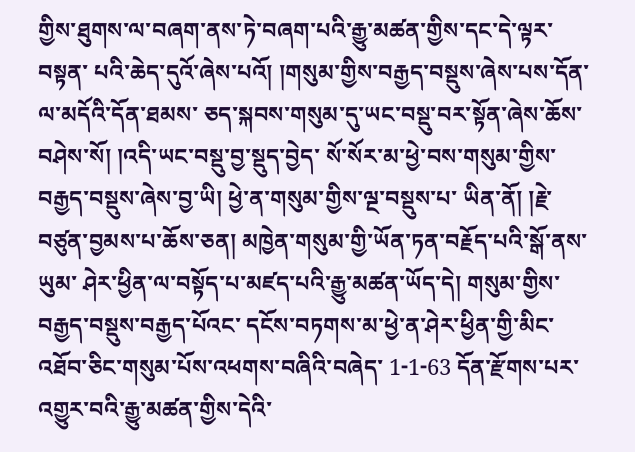གྱིས་ཐུགས་ལ་བཞག་ནས་ཏེ་བཞག་པའི་རྒྱུ་མཚན་གྱིས་དང་དེ་ལྟར་བསྟན་ པའི་ཆེད་དུའོ་ཞེས་པའོ། །གསུམ་གྱིས་བརྒྱད་བསྡུས་ཞེས་པས་དོན་ལ་མདོའི་དོན་ཐམས་ ཅད་སྐབས་གསུམ་དུ་ཡང་བསྡུ་བར་སྟོན་ཞེས་ཆོས་བཤེས་སོ། །འདི་ཡང་བསྡུ་བྱ་སྡུད་བྱེད་ སོ་སོར་མ་ཕྱེ་བས་གསུམ་གྱིས་བརྒྱད་བསྡུས་ཞེས་བྱ་ཡི། ཕྱེ་ན་གསུམ་གྱིས་ལྔ་བསྡུས་པ་ ཡིན་ནོ། །རྗེ་བཙུན་བྱམས་པ་ཆོས་ཅན། མཁྱེན་གསུམ་གྱི་ཡོན་ཏན་བརྗོད་པའི་སྒོ་ནས་ཡུམ་ ཤེར་ཕྱིན་ལ་བསྟོད་པ་མཛད་པའི་རྒྱུ་མཚན་ཡོད་དེ། གསུམ་གྱིས་བརྒྱད་བསྡུས་བརྒྱད་པོའང་ དངོས་བཏགས་མ་ཕྱེ་ན་ཤེར་ཕྱིན་གྱི་མིང་འཐོབ་ཅིང་གསུམ་པོས་འཕགས་བཞིའི་བཞེད་ 1-1-63 དོན་རྫོགས་པར་འགྱུར་བའི་རྒྱུ་མཚན་གྱིས་དེའི་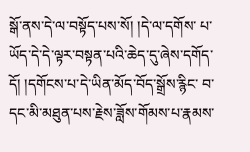སྒོ་ནས་དེ་ལ་བསྟོད་པས་སོ། །དེ་ལ་དགོས་ པ་ཡོད་དེ་དེ་ལྟར་བསྟན་པའི་ཆེད་དུ་ཞེས་དགོད་དོ། །དགོངས་པ་དེ་ཡིན་མོད་བོད་སྒྲོས་རྙིང་ བ་དང་མི་མཐུན་པས་རྗེས་ཟློས་གོམས་པ་རྣམས་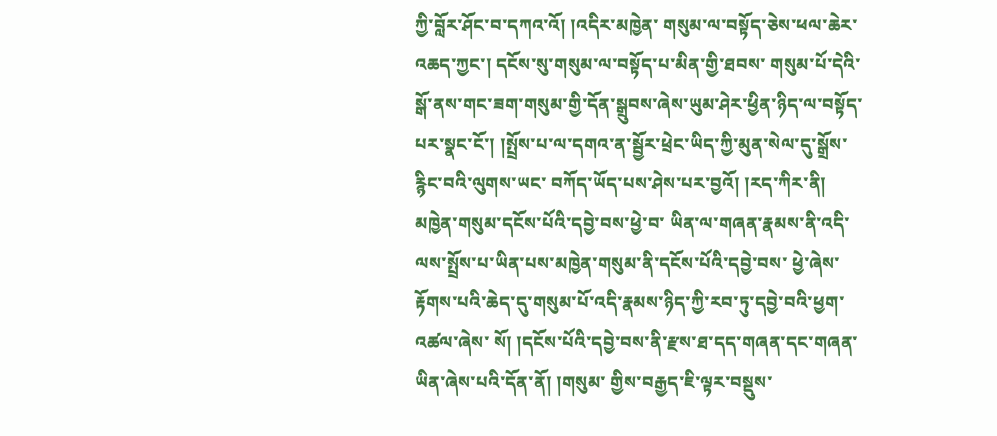ཀྱི་བློར་ཤོང་བ་དཀའ་འོ། །འདིར་མཁྱེན་ གསུམ་ལ་བསྟོད་ཅེས་ཕལ་ཆེར་འཆད་ཀྱང་། དངོས་སུ་གསུམ་ལ་བསྟོད་པ་མིན་གྱི་ཐབས་ གསུམ་པོ་དེའི་སྒོ་ནས་གང་ཟག་གསུམ་གྱི་དོན་སྒྲུབས་ཞེས་ཡུམ་ཤེར་ཕྱིན་ཉིད་ལ་བསྟོད་ པར་སྣང་ངོ་། །སྤྲོས་པ་ལ་དགའ་ན་སྦྱོར་ཕྲེང་ཡིད་ཀྱི་མུན་སེལ་དུ་སྒྲོས་རྙིང་བའི་ལུགས་ཡང་ བཀོད་ཡོད་པས་ཤེས་པར་བྱའོ། །རད་ཀིར་ནི། མཁྱེན་གསུམ་དངོས་པོའི་དབྱེ་བས་ཕྱེ་བ་ ཡིན་ལ་གཞན་རྣམས་ནི་འདི་ལས་སྤྲོས་པ་ཡིན་པས་མཁྱེན་གསུམ་ནི་དངོས་པོའི་དབྱེ་བས་ ཕྱེ་ཞེས་རྟོགས་པའི་ཆེད་དུ་གསུམ་པོ་འདི་རྣམས་ཉིད་ཀྱི་རབ་ཏུ་དབྱེ་བའི་ཕྱག་འཚལ་ཞེས་ སོ། །དངོས་པོའི་དབྱེ་བས་ནི་རྫས་ཐ་དད་གཞན་དང་གཞན་ཡིན་ཞེས་པའི་དོན་ནོ། །གསུམ་ གྱིས་བརྒྱད་ཇི་ལྟར་བསྡུས་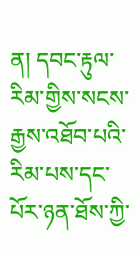ན། དབང་རྟུལ་རིམ་གྱིས་སངས་རྒྱས་འཐོབ་པའི་རིམ་པས་དང་ པོར་ཉན་ཐོས་ཀྱི་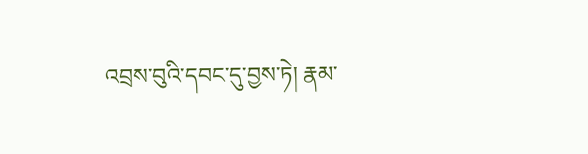འབྲས་བུའི་དབང་དུ་བྱས་ཏེ། རྣམ་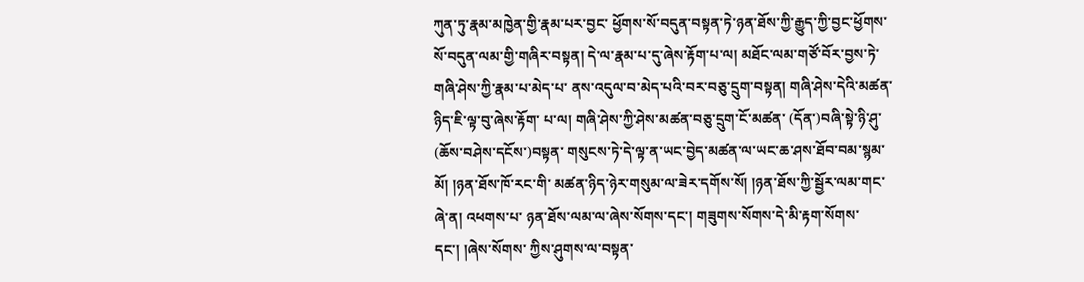ཀུན་ཏུ་རྣམ་མཁྱེན་གྱི་རྣམ་པར་བྱང་ ཕྱོགས་སོ་བདུན་བསྟན་ཏེ་ཉན་ཐོས་ཀྱི་རྒྱུད་ཀྱི་བྱང་ཕྱོགས་སོ་བདུན་ལམ་གྱི་གཞིར་བསྟན། དེ་ལ་རྣམ་པ་དུ་ཞེས་རྟོག་པ་ལ། མཐོང་ལམ་གཙོ་བོར་བྱས་ཏེ་གཞི་ཤེས་ཀྱི་རྣམ་པ་མེད་པ་ ནས་འདུལ་བ་མེད་པའི་བར་བཅུ་དྲུག་བསྟན། གཞི་ཤེས་དེའི་མཚན་ཉིད་ཇི་ལྟ་བུ་ཞེས་རྟོག་ པ་ལ། གཞི་ཤེས་ཀྱི་ཤེས་མཚན་བཅུ་དྲུག་ངོ་མཚན་ (དོན་)བཞི་སྟེ་ཉི་ཤུ་ (ཆོས་བཤེས་དངོས་)བསྟན་ གསུངས་ཏེ་དེ་ལྟ་ན་ཡང་བྱེད་མཚན་ལ་ཡང་ཆ་ཤས་ཐོབ་བམ་སྙམ་མོ། །ཉན་ཐོས་ཁོ་རང་གི་ མཚན་ཉིད་ཉེར་གསུམ་ལ་ཟེར་དགོས་སོ། །ཉན་ཐོས་ཀྱི་སྦྱོར་ལམ་གང་ཞེ་ན། འཕགས་པ་ ཉན་ཐོས་ལམ་ལ་ཞེས་སོགས་དང་། གཟུགས་སོགས་དེ་མི་རྟག་སོགས་དང་། །ཞེས་སོགས་ ཀྱིས་ཤུགས་ལ་བསྟན་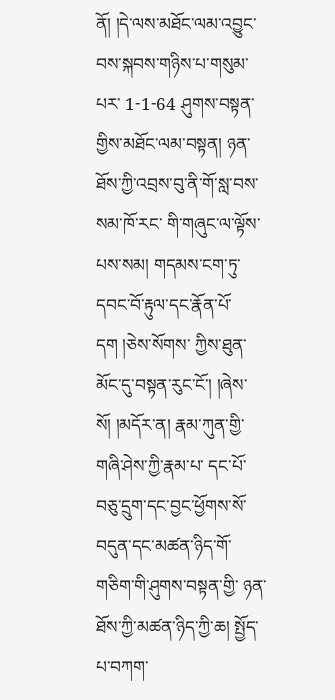ནོ། །དེ་ལས་མཐོང་ལམ་འབྱུང་བས་སྐབས་གཉིས་པ་གསུམ་པར་ 1-1-64 ཤུགས་བསྟན་གྱིས་མཐོང་ལམ་བསྟན། ཉན་ཐོས་ཀྱི་འབྲས་བུ་ནི་གོ་སླ་བས་སམ་ཁོ་རང་ གི་གཞུང་ལ་ལྟོས་པས་སམ། གདམས་ངག་ཏུ་དབང་བོ་རྟུལ་དང་རྣོན་པོ་དག །ཅེས་སོགས་ ཀྱིས་ཐུན་མོང་དུ་བསྟན་རུང་ངོ་། །ཞེས་སོ། །མདོར་ན། རྣམ་ཀུན་གྱི་གཞི་ཤེས་ཀྱི་རྣམ་པ་ དང་པོ་བཅུ་དྲུག་དང་བྱང་ཕྱོགས་སོ་བདུན་དང་མཚན་ཉིད་གོ་གཅིག་གི་ཤུགས་བསྟན་གྱི་ ཉན་ཐོས་ཀྱི་མཚན་ཉིད་ཀྱི་ཆ། སྤྱོད་པ་བཀག་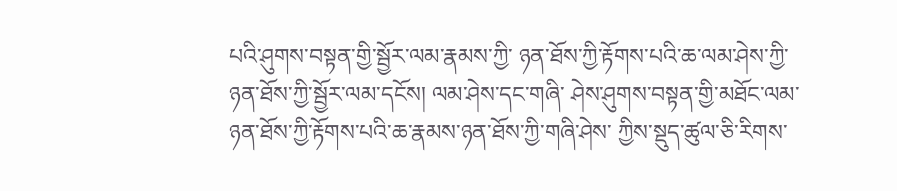པའི་ཤུགས་བསྟན་གྱི་སྦྱོར་ལམ་རྣམས་ཀྱི་ ཉན་ཐོས་ཀྱི་རྟོགས་པའི་ཆ་ལམ་ཤེས་ཀྱི་ཉན་ཐོས་ཀྱི་སྦྱོར་ལམ་དངོས། ལམ་ཤེས་དང་གཞི་ ཤེས་ཤུགས་བསྟན་གྱི་མཐོང་ལམ་ཉན་ཐོས་ཀྱི་རྟོགས་པའི་ཆ་རྣམས་ཉན་ཐོས་ཀྱི་གཞི་ཤེས་ ཀྱིས་སྡུད་ཚུལ་ཅི་རིགས་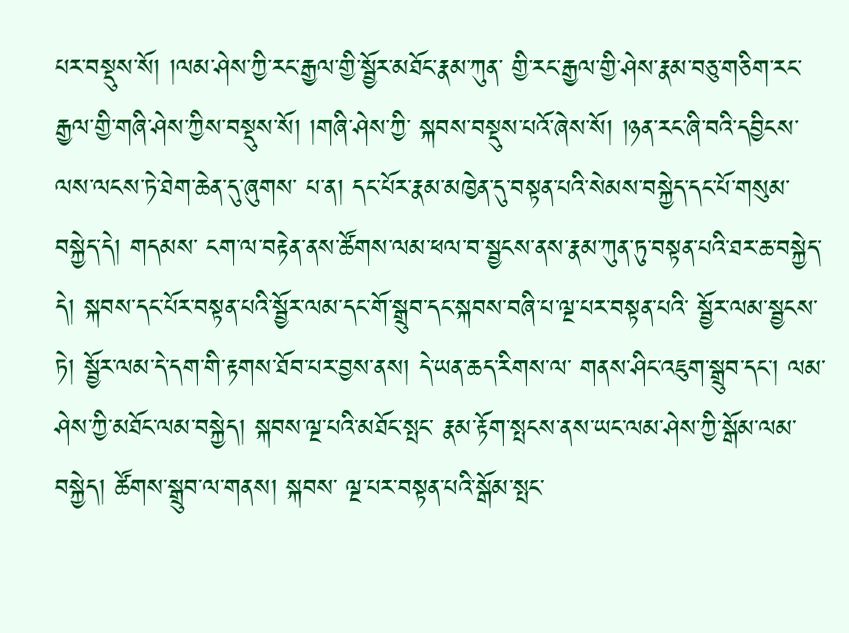པར་བསྡུས་སོ། །ལམ་ཤེས་ཀྱི་རང་རྒྱལ་གྱི་སྦྱོར་མཐོང་རྣམ་ཀུན་ གྱི་རང་རྒྱལ་གྱི་ཤེས་རྣམ་བཅུ་གཅིག་རང་རྒྱལ་གྱི་གཞི་ཤེས་ཀྱིས་བསྡུས་སོ། །གཞི་ཤེས་ཀྱི་ སྐབས་བསྡུས་པའོ་ཞེས་སོ། །ཉན་རང་ཞི་བའི་དབྱིངས་ལས་ལངས་ཏེ་ཐེག་ཆེན་དུ་ཞུགས་ པ་ན། དང་པོར་རྣམ་མཁྱེན་དུ་བསྟན་པའི་སེམས་བསྐྱེད་དང་པོ་གསུམ་བསྐྱེད་དེ། གདམས་ ངག་ལ་བརྟེན་ནས་ཚོགས་ལམ་ཕལ་བ་སྦྱངས་ནས་རྣམ་ཀུན་ཏུ་བསྟན་པའི་ཐར་ཆ་བསྐྱེད་དེ། སྐབས་དང་པོར་བསྟན་པའི་སྦྱོར་ལམ་དང་གོ་སྒྲུབ་དང་སྐབས་བཞི་པ་ལྔ་པར་བསྟན་པའི་ སྦྱོར་ལམ་སྦྱངས་ཏེ། སྦྱོར་ལམ་དེ་དག་གི་རྟགས་ཐོབ་པར་བྱས་ནས། དེ་ཡན་ཆད་རིགས་ལ་ གནས་ཤིང་འཇུག་སྒྲུབ་དང་། ལམ་ཤེས་ཀྱི་མཐོང་ལམ་བསྐྱེད། སྐབས་ལྔ་པའི་མཐོང་སྤང་ རྣམ་རྟོག་སྤངས་ནས་ཡང་ལམ་ཤེས་ཀྱི་སྒོམ་ལམ་བསྐྱེད། ཚོགས་སྒྲུབ་ལ་གནས། སྐབས་ ལྔ་པར་བསྟན་པའི་སྒོམ་སྤང་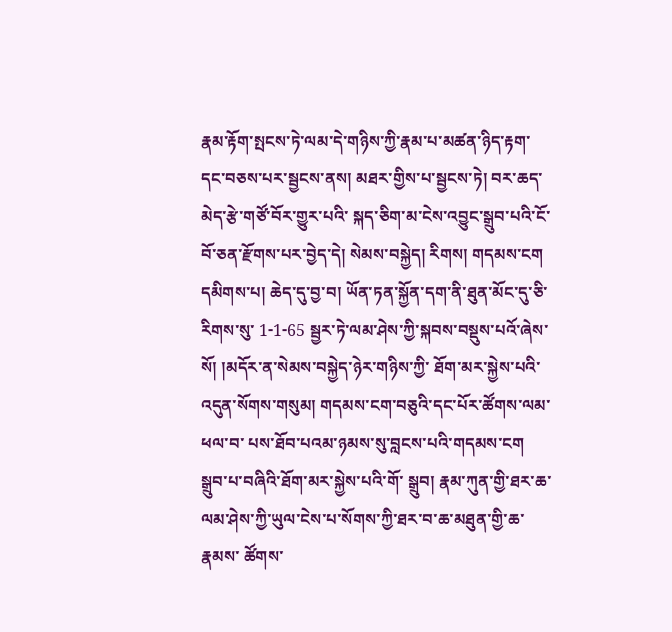རྣམ་རྟོག་སྤངས་ཏེ་ལམ་དེ་གཉིས་ཀྱི་རྣམ་པ་མཚན་ཉིད་རྟག་ དང་བཅས་པར་སྦྱངས་ནས། མཐར་གྱིས་པ་སྦྱངས་ཏེ། བར་ཆད་མེད་རྩེ་གཙོ་བོར་གྱུར་པའི་ སྐད་ཅིག་མ་ངེས་འབྱུང་སྒྲུབ་པའི་ངོ་བོ་ཅན་རྫོགས་པར་བྱེད་དེ། སེམས་བསྐྱེད། རིགས། གདམས་ངག དམིགས་པ། ཆེད་དུ་བྱ་བ། ཡོན་ཏན་སྐྱོན་དག་ནི་ཐུན་མོང་དུ་ཅི་རིགས་སུ་ 1-1-65 སྦྱར་ཏེ་ལམ་ཤེས་ཀྱི་སྐབས་བསྡུས་པའོ་ཞེས་སོ། །མདོར་ན་སེམས་བསྐྱེད་ཉེར་གཉིས་ཀྱི་ ཐོག་མར་སྐྱེས་པའི་འདུན་སོགས་གསུམ། གདམས་ངག་བཅུའི་དང་པོར་ཚོགས་ལམ་ཕལ་བ་ པས་ཐོབ་པའམ་ཉམས་སུ་བླངས་པའི་གདམས་ངག སྒྲུབ་པ་བཞིའི་ཐོག་མར་སྐྱེས་པའི་གོ་ སྒྲུབ། རྣམ་ཀུན་གྱི་ཐར་ཆ་ལམ་ཤེས་ཀྱི་ཡུལ་ངེས་པ་སོགས་ཀྱི་ཐར་བ་ཆ་མཐུན་གྱི་ཆ་རྣམས་ ཚོགས་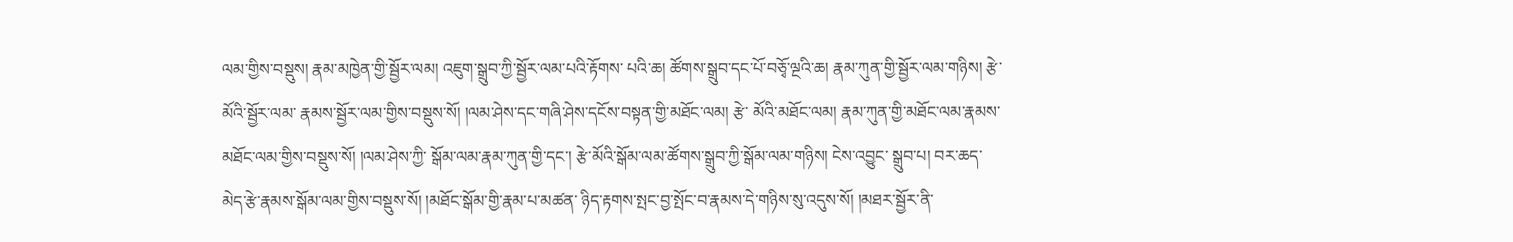ལམ་གྱིས་བསྡུས། རྣམ་མཁྱེན་གྱི་སྦྱོར་ལམ། འཇུག་སྒྲུབ་ཀྱི་སྦྱོར་ལམ་པའི་རྟོགས་ པའི་ཆ། ཚོགས་སྒྲུབ་དང་པོ་བཅྭོ་ལྔའི་ཆ། རྣམ་ཀུན་གྱི་སྦྱོར་ལམ་གཉིས། རྩེ་མོའི་སྦྱོར་ལམ་ རྣམས་སྦྱོར་ལམ་གྱིས་བསྡུས་སོ། །ལམ་ཤེས་དང་གཞི་ཤེས་དངོས་བསྟན་གྱི་མཐོང་ལམ། རྩེ་ མོའི་མཐོང་ལམ། རྣམ་ཀུན་གྱི་མཐོང་ལམ་རྣམས་མཐོང་ལམ་གྱིས་བསྡུས་སོ། །ལམ་ཤེས་ཀྱི་ སྒོམ་ལམ་རྣམ་ཀུན་གྱི་དང་། རྩེ་མོའི་སྒོམ་ལམ་ཚོགས་སྒྲུབ་ཀྱི་སྒོམ་ལམ་གཉིས། ངེས་འབྱུང་ སྒྲུབ་པ། བར་ཆད་མེད་རྩེ་རྣམས་སྒོམ་ལམ་གྱིས་བསྡུས་སོ། །མཐོང་སྒོམ་གྱི་རྣམ་པ་མཚན་ ཉིད་རྟགས་སྤང་བྱ་སྤོང་བ་རྣམས་དེ་གཉིས་སུ་འདུས་སོ། །མཐར་སྦྱོར་ནི་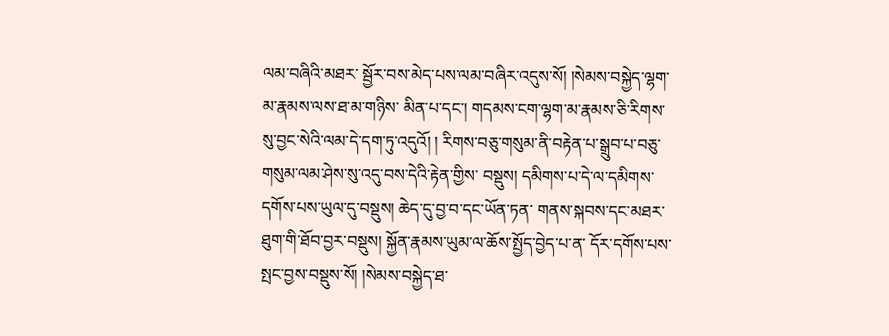ལམ་བཞིའི་མཐར་ སྦྱོར་བས་མེད་པས་ལམ་བཞིར་འདུས་སོ། །སེམས་བསྐྱེད་ལྷག་མ་རྣམས་ལས་ཐ་མ་གཉིས་ མིན་པ་དང་། གདམས་ངག་ལྷག་མ་རྣམས་ཅི་རིགས་སུ་བྱང་སེའི་ལམ་དེ་དག་ཏུ་འདུའོ། ། རིགས་བཅུ་གསུམ་ནི་བརྟེན་པ་སྒྲུབ་པ་བཅུ་གསུམ་ལམ་ཤེས་སུ་འདུ་བས་དེའི་རྟེན་གྱིས་ བསྡུས། དམིགས་པ་དེ་ལ་དམིགས་དགོས་པས་ཡུལ་དུ་བསྡུས། ཆེད་དུ་བྱ་བ་དང་ཡོན་ཏན་ གནས་སྐབས་དང་མཐར་ཐུག་གི་ཐོབ་བྱར་བསྡུས། སྐྱོན་རྣམས་ཡུམ་ལ་ཆོས་སྤྱོད་བྱེད་པ་ན་ དོར་དགོས་པས་སྤང་བྱས་བསྡུས་སོ། །སེམས་བསྐྱེད་ཐ་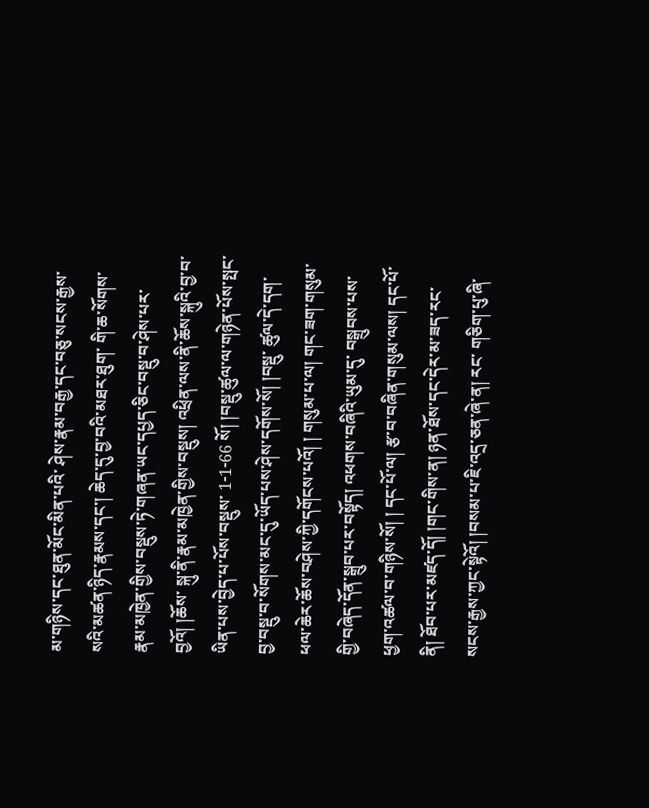མ་གཉིས་དང་ཐུན་མོང་མིན་པའི་ ཤེས་རྣམ་བརྒྱ་དང་བཅུ་སངས་རྒྱས་སའི་མཚན་ཉིད་རྣམས་དང་། ཆེད་དུ་བྱ་བའི་མཐར་ཐུག་ གི་ཆ་སོགས་རྣམ་མཁྱེན་གྱིས་བསྡུས་ཏེ་གཞན་ཡང་དཔྱད་ཅིང་བསྡུ་བ་ཤེས་པར་བྱའོ། །ཆོས་ སྐུ་ནི་རྣམ་མཁྱེན་གྱིས་བསྡུས། འཕྲིན་ལས་ནི་ཆོས་སྐུའི་བྱ་བ་ཡིན་པས་བྱེད་པ་པོས་བསྡུས་ 1-1-66 སོ། །བསྡུ་ཚུལ་ལ་གཉེན་པོས་སྤང་བྱ་བསྡུ་བ་སོགས་མང་དུ་ཡོད་པས་ཤེས་དགོས་སོ། །བསྡུ་ ཚུལ་དེ་དག་ཕལ་ཆེར་ཆོས་བཤེས་ཀྱི་དགོངས་པའོ། ། གསུམ་པ་ལ། གང་ཟག་གསུམ་གྱི་བཞེད་དོན་སྒྲུབ་པར་བསྟོད། འཕགས་བཞིའི་ཡུམ་དུ་ བསྒྲུབས་པས་ཕྱག་འཚལ་བ་གཉིས་སོ། ། དང་པོ་ལ། རྩ་བ་བཞིན་གསུམ་ལས། དང་པོ་ནི། ཐོབ་པར་མཛད་དོ། །གང་གིས་ན། ཉན་ཐོས་དང་དེར་མ་ཟད་རང་སངས་རྒྱས་ཀྱང་སྟེའོ། །བསམ་པ་ཇི་འདྲ་ཅན་ཞེ་ན། རང་ གཅིག་པུ་ཞི་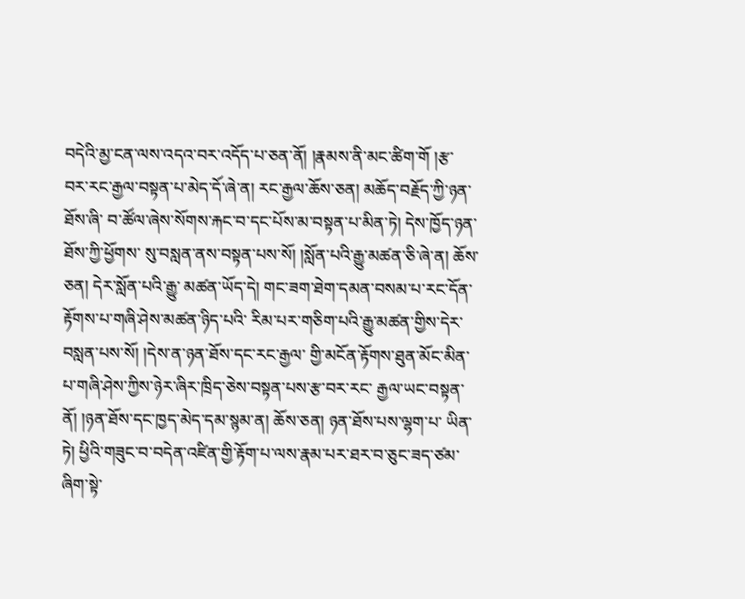བདེའི་མྱ་ངན་ལས་འདའ་བར་འདོད་པ་ཅན་ནོ། །རྣམས་ནི་མང་ཚིག་གོ །རྩ་ བར་རང་རྒྱལ་བསྟན་པ་མེད་དོ་ཞེ་ན། རང་རྒྱལ་ཆོས་ཅན། མཆོད་བརྗོད་ཀྱི་ཉན་ཐོས་ཞི་ བ་ཚོལ་ཞེས་སོགས་རྐང་བ་དང་པོས་མ་བསྟན་པ་མིན་ཏེ། དེས་ཁྱོད་ཉན་ཐོས་ཀྱི་ཕྱོགས་ སུ་བསླན་ནས་བསྟན་པས་སོ། །སློན་པའི་རྒྱུ་མཚན་ཅི་ཞེ་ན། ཆོས་ཅན། དེར་སློན་པའི་རྒྱུ་ མཚན་ཡོད་དེ། གང་ཟག་ཐེག་དམན་བསམ་པ་རང་དོན་རྟོགས་པ་གཞི་ཤེས་མཚན་ཉིད་པའི་ རིམ་པར་གཅིག་པའི་རྒྱུ་མཚན་གྱིས་དེར་བསླན་པས་སོ། །དེས་ན་ཉན་ཐོས་དང་རང་རྒྱལ་ གྱི་མངོན་རྟོགས་ཐུན་མོང་མིན་པ་གཞི་ཤེས་ཀྱིས་ཉེར་ཞིར་ཁྲིད་ཅེས་བསྟན་པས་རྩ་བར་རང་ རྒྱལ་ཡང་བསྟན་ནོ། །ཉན་ཐོས་དང་ཁྱད་མེད་དམ་སྙམ་ན། ཆོས་ཅན། ཉན་ཐོས་པས་ལྷག་པ་ ཡིན་ཏེ། ཕྱིའི་གཟུང་བ་བདེན་འཛིན་གྱི་རྟོག་པ་ལས་རྣམ་པར་ཐར་བ་ཅུང་ཟད་ཙམ་ཞིག་སྟེ་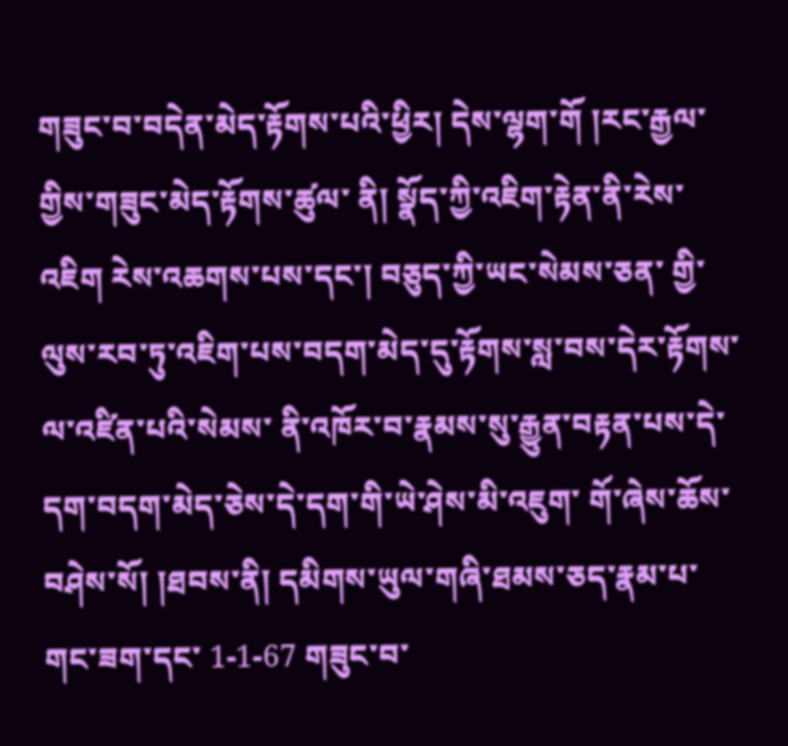གཟུང་བ་བདེན་མེད་རྟོགས་པའི་ཕྱིར། དེས་ལྷག་གོ །རང་རྒྱལ་གྱིས་གཟུང་མེད་རྟོགས་ཚུལ་ ནི། སྣོད་ཀྱི་འཇིག་རྟེན་ནི་རེས་འཇིག རེས་འཆགས་པས་དང་། བཅུད་ཀྱི་ཡང་སེམས་ཅན་ གྱི་ལུས་རབ་ཏུ་འཇིག་པས་བདག་མེད་དུ་རྟོགས་སླ་བས་དེར་རྟོགས་ལ་འཛིན་པའི་སེམས་ ནི་འཁོར་བ་རྣམས་སུ་རྒྱུན་བརྟན་པས་དེ་དག་བདག་མེད་ཅེས་དེ་དག་གི་ཡེ་ཤེས་མི་འཇུག་ གོ་ཞེས་ཆོས་བཤེས་སོ། །ཐབས་ནི། དམིགས་ཡུལ་གཞི་ཐམས་ཅད་རྣམ་པ་གང་ཟག་དང་ 1-1-67 གཟུང་བ་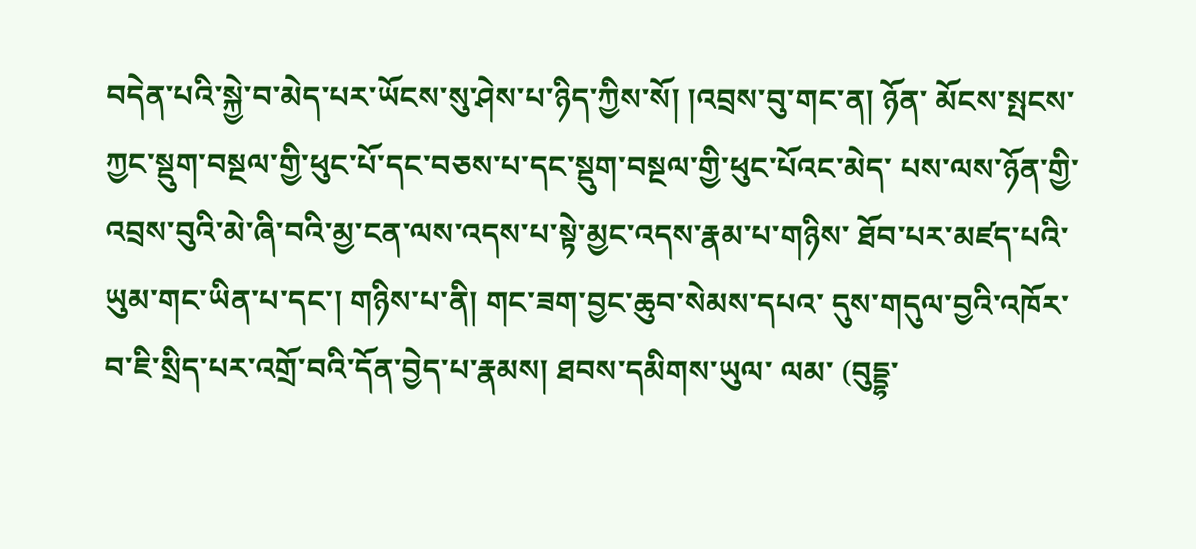བདེན་པའི་སྐྱེ་བ་མེད་པར་ཡོངས་སུ་ཤེས་པ་ཉིད་ཀྱིས་སོ། །འབྲས་བུ་གང་ན། ཉོན་ མོངས་སྤངས་ཀྱང་སྡུག་བསྔལ་གྱི་ཕུང་པོ་དང་བཅས་པ་དང་སྡུག་བསྔལ་གྱི་ཕུང་པོའང་མེད་ པས་ལས་ཉོན་གྱི་འབྲས་བུའི་མེ་ཞི་བའི་མྱ་ངན་ལས་འདས་པ་སྟེ་མྱང་འདས་རྣམ་པ་གཉིས་ ཐོབ་པར་མཛད་པའི་ཡུམ་གང་ཡིན་པ་དང་། གཉིས་པ་ནི། གང་ཟག་བྱང་ཆུབ་སེམས་དཔའ་ དུས་གདུལ་བྱའི་འཁོར་བ་ཇི་སྲིད་པར་འགྲོ་བའི་དོན་བྱེད་པ་རྣམས། ཐབས་དམིགས་ཡུལ་ ལམ་ (བུདྡྷ་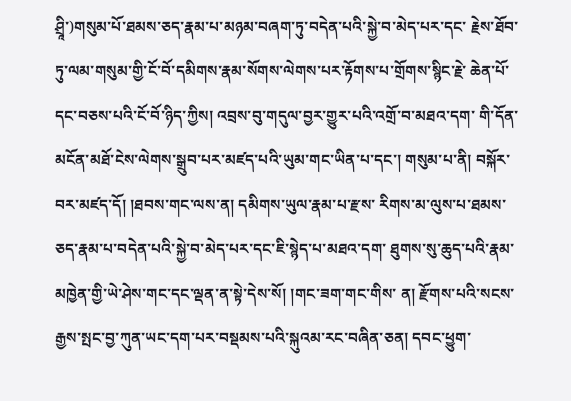ཤྲཱི་)གསུམ་པོ་ཐམས་ཅད་རྣམ་པ་མཉམ་བཞག་ཏུ་བདེན་པའི་སྐྱེ་བ་མེད་པར་དང་ རྗེས་ཐོབ་ཏུ་ལམ་གསུམ་གྱི་ངོ་བོ་དམིགས་རྣམ་སོགས་ལེགས་པར་རྟོགས་པ་གྲོགས་སྙིང་རྗེ་ ཆེན་པོ་དང་བཅས་པའི་ངོ་བོ་ཉིད་ཀྱིས། འབྲས་བུ་གདུལ་བྱར་གྱུར་པའི་འགྲོ་བ་མཐའ་དག་ གི་དོན་མངོན་མཐོ་ངེས་ལེགས་སྒྲུབ་པར་མཛད་པའི་ཡུམ་གང་ཡིན་པ་དང་། གསུམ་པ་ནི། བསྐོར་བར་མཛད་དོ། །ཐབས་གང་ལས་ན། དམིགས་ཡུལ་རྣམ་པ་རྫས་ རིགས་མ་ལུས་པ་ཐམས་ཅད་རྣམ་པ་བདེན་པའི་སྐྱེ་བ་མེད་པར་དང་ཇི་སྙེད་པ་མཐའ་དག་ ཐུགས་སུ་ཆུད་པའི་རྣམ་མཁྱེན་གྱི་ཡེ་ཤེས་གང་དང་ལྡན་ན་སྟེ་དེས་སོ། །གང་ཟག་གང་གིས་ ན། རྫོགས་པའི་སངས་རྒྱས་སྤང་བྱ་ཀུན་ཡང་དག་པར་བསྡམས་པའི་སྐུའམ་རང་བཞིན་ཅན། དབང་ཕྱུག་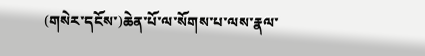(གསེར་དངོས་)ཆེན་པོ་ལ་སོགས་པ་ལས་རྣལ་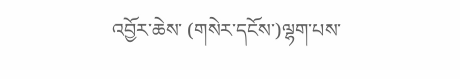འབྱོར་ཆེས་ (གསེར་དངོས་)ལྷག་པས་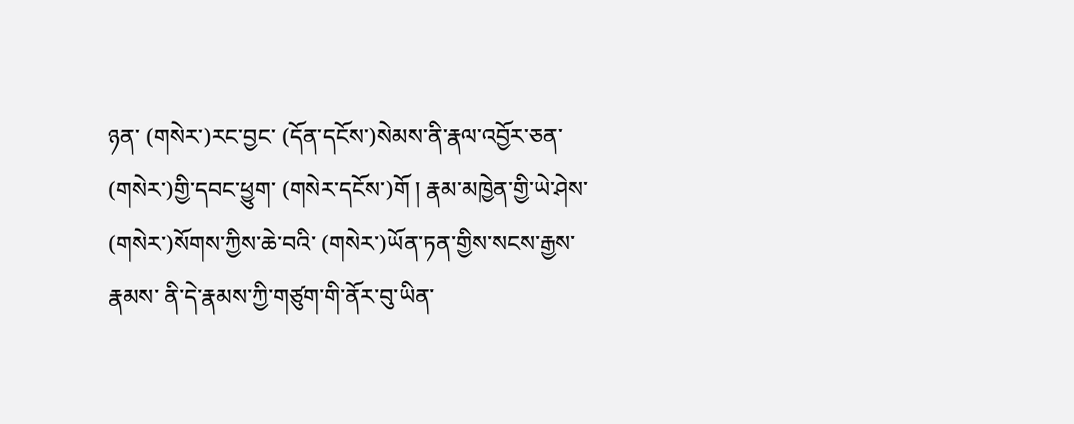ཉན་ (གསེར་)རང་བྱང་ (དོན་དངོས་)སེམས་ནི་རྣལ་འབྱོར་ཅན་ (གསེར་)གྱི་དབང་ཕྱུག་ (གསེར་དངོས་)གོ ། རྣམ་མཁྱེན་གྱི་ཡེ་ཤེས་ (གསེར་)སོགས་ཀྱིས་ཆེ་བའི་ (གསེར་)ཡོན་ཏན་གྱིས་སངས་རྒྱས་རྣམས་ ནི་དེ་རྣམས་ཀྱི་གཙུག་གི་ནོར་བུ་ཡིན་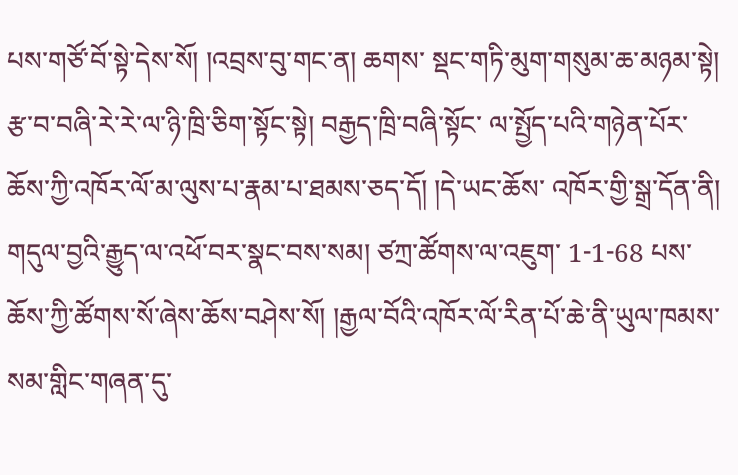པས་གཙོ་བོ་སྟེ་དེས་སོ། །འབྲས་བུ་གང་ན། ཆགས་ སྡང་གཏི་མུག་གསུམ་ཆ་མཉམ་སྟེ། རྩ་བ་བཞི་རེ་རེ་ལ་ཉི་ཁྲི་ཅིག་སྟོང་སྟེ། བརྒྱད་ཁྲི་བཞི་སྟོང་ ལ་སྤྱོད་པའི་གཉེན་པོར་ཆོས་ཀྱི་འཁོར་ལོ་མ་ལུས་པ་རྣམ་པ་ཐམས་ཅད་དོ། །དེ་ཡང་ཆོས་ འཁོར་གྱི་སྒྲ་དོན་ནི། གདུལ་བྱའི་རྒྱུད་ལ་འཕོ་བར་སྣང་བས་སམ། ཙཀྲ་ཚོགས་ལ་འཇུག་ 1-1-68 པས་ཆོས་ཀྱི་ཚོགས་སོ་ཞེས་ཆོས་བཤེས་སོ། །རྒྱལ་བོའི་འཁོར་ལོ་རིན་པོ་ཆེ་ནི་ཡུལ་ཁམས་ སམ་གླིང་གཞན་དུ་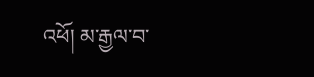འཕོ། མ་རྒྱལ་བ་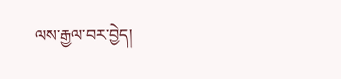ལས་རྒྱལ་བར་བྱེད།